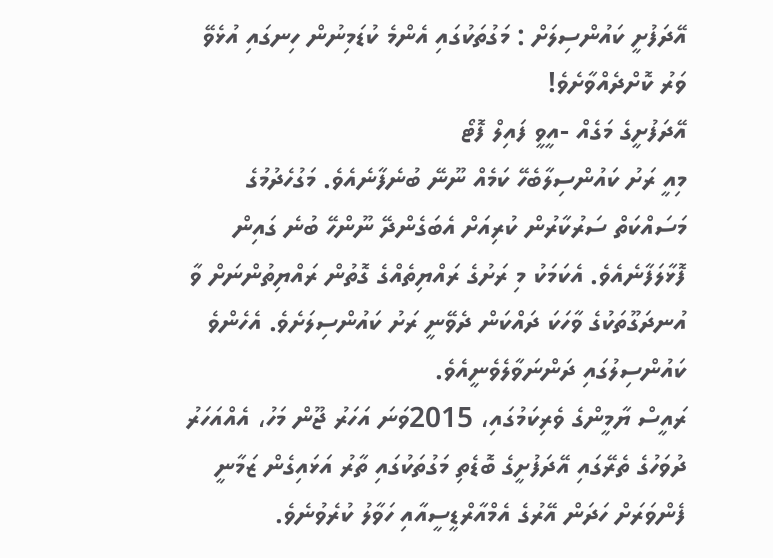އޭދަފުށީ ކައުންސިލަށް : މަގުތަކުގައި އެންމެ ކުޑަމިނުން ހިނގައި އުޅެވޭ ވަރު ކޮށްދެއްވާށެވެ!
އޭދަފުށީގެ މަގެއް -އީވީ ފައިލް ފޮޓޯ
މިއީ ރަށު ކައުންސިލާބެހޭ ކަމެއް ނޫނޭ ބުނެފާނެއެވެ. މަގުހެދުމުގެ މަސައްކަތް ސަރުކާރުން ކުރިއަށް އެބަގެންދޭ ނޫންހޭ ބުނެ ގައިން ފޮޅާލަފާނެއެވެ. އެކަމަކު މި ރަށުގެ ރައްޔިތެއްގެ ގޮތުން ރައްޔިތުންނަށް ވާ އުނދަގޫތަކުގެ ވާހަކަ ދައްކަން ދެވޭނީ ރަށު ކައުންސިލަށެވެ. އެހެންވެ ކައުންސިލުގައި ދަންނަވާލެވެނީއެވެ.
ރައީސް ޔާމީންގެ ވެރިކަމުގައި، 2015ވަނަ އަހަރު ޖޫން މަހު، އެއްއަހަރު ދުވަހުގެ ތެރޭގައި އޭދަފުށީގެ ބޮޑެތި މަގުތަކުގައި ތާރު އަޅައިގެން ޒަމާނީ ފެންވަރަށް ހަދަން އޭރުގެ އެމްއާރްޑީސީއާއި ހަވާލު ކުރެވުނެވެ.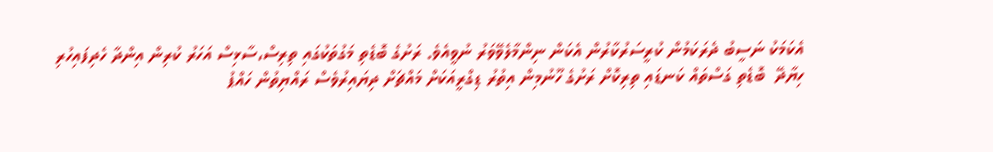އެކަމަކު ނަސީބު ދެރަކަމުން ކުރީސަރުކާރުން އެކަން ނިންމާލެވޭވަރު ނުވީއެވެ. ރަށުގެ ބޮޑެތި މަގުތަކުގައި ތިރިސް،ސާޅިސް އަހަރު ކުރިން އިންދާ ހެދިފައިހުރި ހިޔާދޭ  ބޮޑެތި ގަސްތައް ކަނޑައި ތިރިކޮށް ރަށުގެ ހޫނުމިން އިތުރު ޑިގްރީއަކަށް މައްޗަށް ދިޔައިރުވެސް ރައްޔިތުން ހައްޕު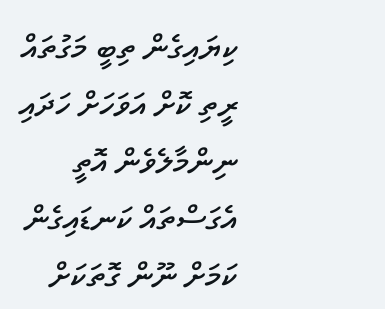ކިޔައިގެން ތިބީ މަގުތައް ރީތި ކޮށް އަވަހަށް ހަދައި ނިންމާލެވެން އޮތީ އެގަސްތައް ކަނޑައިގެން ކަމަށް ނޫން ގޮތަކަށް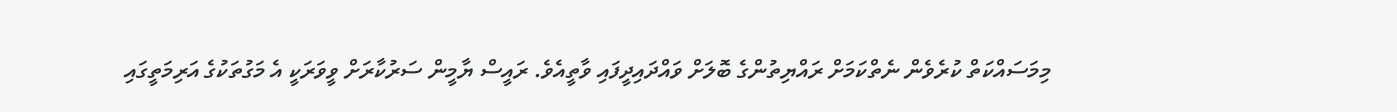މިމަސައްކަތް ކުރެވެން ނެތްކަމަށް ރައްޔިތުންގެ ބޮލަށް ވައްދައިދީފައި ވާތީއެވެ. ރައީސް ޔާމީން ސަރުކާރަށް ވީވަރަކީ އެ މަގުތަކުގެ އަރިމަތީގައި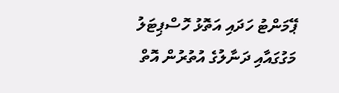ޕޭމަންޓު ހަދައި އަތޮޅު ހޮސްޕިޓަލު މަގުގައާއި ދަނާލުގެ އުތުރުން އޮތް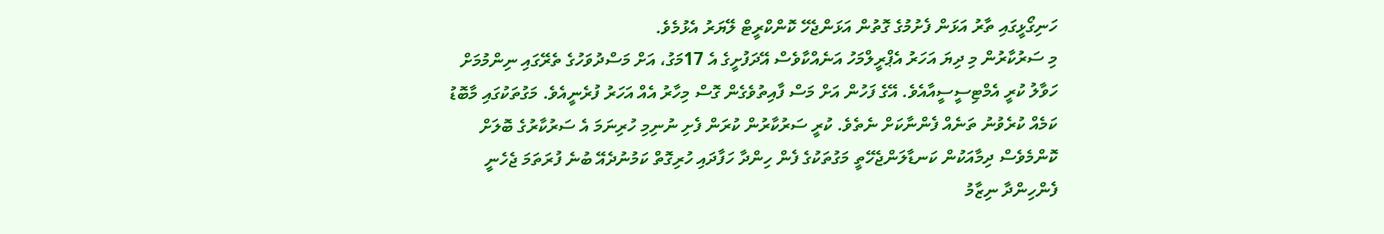ހަނިގޯޅީގައި ތާރު އަޅަން ފެށުމުގެ ގޮތުން އަޅަންޖެހޭ ކޮންކްރީޓް ލޭޔަރު އެޅުމެވެ.
މި ސަރުކާރުން މި ދިޔަ އަހަރު އެޕްރީލްމަހު އަނެއްކާވެސް އޭދަފުށީގެ އެ 17މަގު، އަށް މަސްދުވަހުގެ ތެރޭގައި ނިންމުމަށް ހަވާލު ކުރީ އެމްޓިސީސީއާއެވެ. އޭގެ ފަހުން އަށް މަސް ފާއިތުވެގެން ގޮސް މިހާރު އެއް އަހަރު ފުރެނީއެވެ. މަގުތަކުގައި މާބޮޑު ކަމެއް ކުރެވުނު ތަނެއް ފެންނާކަށް ނެތެވެ. ކުރީ ސަރުކާރުން ކުރަން ފެށި ނުނިމި ހުރިނަމަ އެ ސަރުކާރުގެ ބޮލަށް ކޮންމެވެސް ދިމާއަކުން ކަނޑާލަންޖެހޭތީ މަގުތަކުގެ ފެން ހިންދާ ހަފާދައި ހުރިގޮތް ކަމުނުދެއޭ ބުނެ ފުރަތަމަ ޖެހެނީ ފެންހިންދާ ނިޒާމު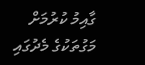ގާއިމު ކުރުމަށް މަގުތަކުގެ މެދުގައި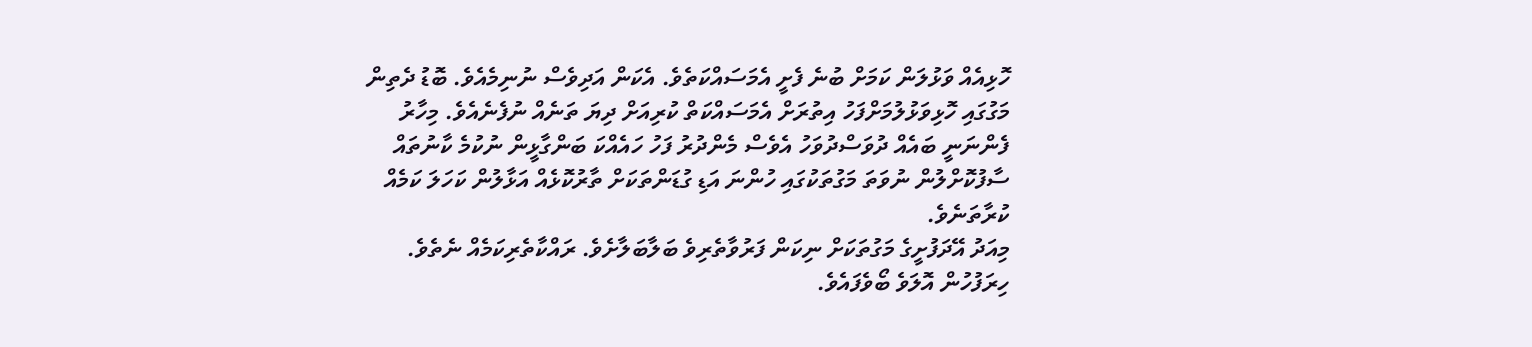ހޮޅިއެއް ވަޅުލަން ކަމަށް ބުނެ ފެށީ އެމަސައްކަތެވެ. އެކަން އަދިވެސް ނުނިމެއެވެ. ބޮޑު ދެތިން މަގުގައި ހޮޅިވަޅުލުމަށްފަހު އިތުރަށް އެމަސައްކަތް ކުރިއަށް ދިޔަ ތަނެއް ނުފެނެއެވެ. މިހާރު ފެންނަނީ ބައެއް ދުވަސްދުވަހު އެވެސް މެންދުރު ފަހު ހައެއްކަ ބަންގާޅީން ނުކުމެ ކާނުތައް ސާފުކޮށްލުން ނުވަތަ މަގުތަކުގައި ހުންނަ އަޑި ގުޑަންތަކަށް ތާރުކޮޅެއް އަޅާލުން ކަހަލަ ކަމެއް ކުރާތަނެވެ.
މިއަދު އޭދަފުށީގެ މަގުތަކަށް ނިކަން ފަރުވާތެރިވެ ބަލާބަލާށެވެ. ރައްކާތެރިކަމެއް ނެތެވެ. ހިރަފުހުން އޮލަވެ ބޯވެފައެވެ.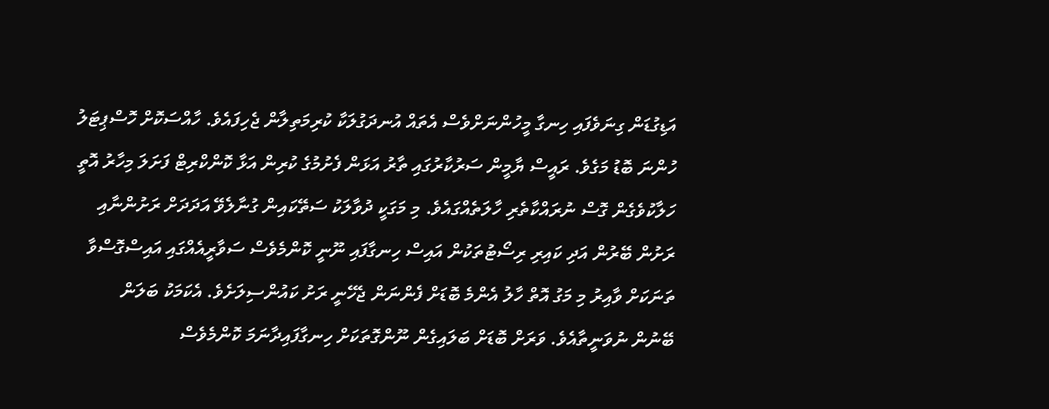އަޑިގުޑަން ގިނަވެފައި ހިނގާ މީހުންނަށްވެސް އެތައް އުނދަގުލަކާ ކުރިމަތިލާން ޖެހިފައެވެ. ހާއްސަކޮށް ހޮސްޕިޓަލު ހުންނަ ބޮޑު މަގެވެ. ރައީސް ޔާމީން ސަރުކާރުގައި ތާރު އަޅަން ފެށުމުގެ ކުރިން އަޅާ ކޮންކްރިޓް ފަށަލަ މިހާރު އޮތީ ހަލާކުވެގެން ގޮސް ނުރައްކާތެރި ހާލަތެއްގައެވެ. މި މަގަކީ ދުވާލަކު ސަތޭކައިން ގުނާލެވޭ އަދަދަށް ރަށުންނާއި ރަށުން ބޭރުން އަދި ކައިރި ރިސޯޓުތަކުން އައިސް ހިނގާފައި ނޫނީ ކޮންމެވެސް ސަވާރީއެއްގައި އައިސްގޮސްވާ ތަނަކަށް ވާއިރު މި މަގު އޮތް ހާލު އެންމެ ބޮޑަށް ފެންނަން ޖެހޭނީ ރަށު ކައުންސިލަށެވެ. އެކަމަކު ބަލަން ބޭނުން ނުވަނީތާއެވެ. ވަރަށް ބޮޑަށް ބަލައިގެން ނޫންގޮތަކަށް ހިނގާފައިދާނަމަ ކޮންމެވެސް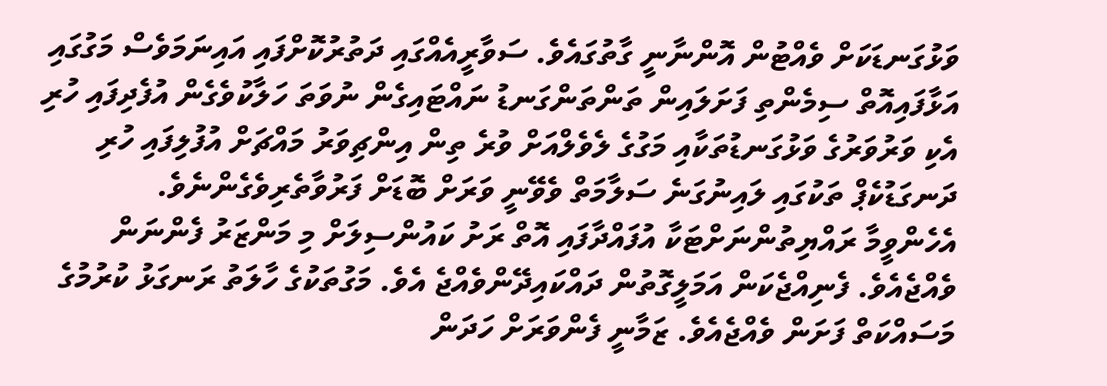ވަޅުގަނޑަކަށް ވެއްޓުން އޮންނާނީ ގާތުގައެވެ. ސަވާރީއެއްގައި ދަތުރުކޮށްފައި އައިނަމަވެސް މަގުގައި އަޅާފައިއޮތް ސިމެންތި ފަށަލައިން ތަންތަންގަނޑު ނައްޓައިގެން ނުވަތަ ހަލާކުވެގެން އުފެދިފައި ހުރި އެކި ވަރުވަރުގެ ވަޅުގަނޑުތަކާއި މަގުގެ ލެވެލްއަށް ވުރެ ތިން އިންޗިވަރު މައްޗަށް އުފުލިފައި ހުރި ދަނގަޑުކެޕް ތަކުގައި ލައިނުގަނެ ސަލާމަތް ވެވޭނީ ވަރަށް ބޮޑަށް ފަރުވާތެރިވެގެންނެވެ.
އެހެންވީމާ ރައްޔިތުންނަށްޓަކާ އުފައްދާފައި އޮތް ރަށު ކައުންސިލަށް މި މަންޒަރު ފެންނަން ވެއްޖެއެވެ. ފެނިއްޖެކަން އަމަލީގޮތުން ދައްކައިދޭންވެއްޖެ އެވެ. މަގުތަކުގެ ހާލަތު ރަނގަޅު ކުރުމުގެ މަސައްކަތް ފަށަން ވެއްޖެއެވެ. ޒަމާނީ ފެންވަރަށް ހަދަން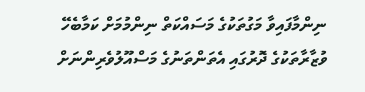ނިންމާފައިވާ މަގުތަކުގެ މަސައްކަތް ނިންމުމަށް ކަމާބެހޭ ވުޒާރާތަކުގެ ދޮރުގައި އެތަންތަނުގެ މަސްއޫލުވެރިންނަށް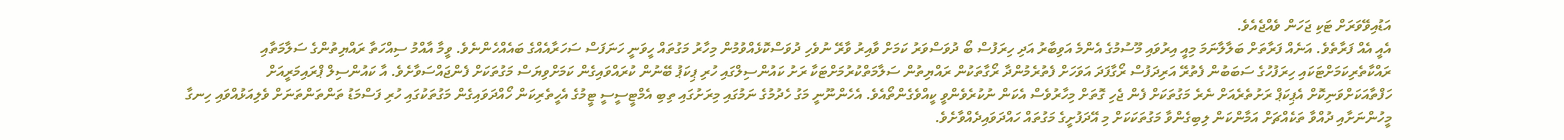އަޑުއިވޭވަރަށް ޓަކި ޖަހަން ވެއްޖެއެވެ.
އެއީ އެއް ފަރާތެވެ. އަނެއް ފަރާތަށް ބަލާލާނަމަ މިއީ އިރުވައި މޫސުމުގެ އެންމެ އަވިބާރު އަދި ހިރަފުސް ބޯ ދުވަސްވަރު ކަމަށް ވާއިރު ވާރޭ ނުވެހި ދުވަސްކޮޅެއްވުމުން މިހާރު މަގުތައް ހީވަނީ ހަނަފަސް ސަހަރާއެއްގެ ބައެއްހެންނެވެ. ވީމާ އާއްމު ސިއްހަތާ ރައްޔިތުންގެ ސަލާމަތާއި ރައްކާތެރިކަމަށްޓަކައި ހިރަފުހުގެ ސަބަބުން ފެތުރޭ އަރިދަފުސް ރޯގާފަދަ އަވަހަށް ފެތުރެމުންދާ ރޯގާތަކުން ރައްޔިތުން ސަލާމަތްކުރުމަށްޓަކާ ރަށު ކައުންސިލްގައި ހުރި ޕިކަޕު ބޭނުން ކުރައްވައިގެން ކަމަށްވިޔަސް މަގުތަކަށް ފެންޖައްސަވާށެވެ. އާ ކައުންސިލް ޕްރައިމަރީއަށް ހަފްތާއަކަށްވަނިކޮށް އެޕިކަޕް ރަށުތެރެއަށް ނެރެ މަގުތަކަށް ފެން ޖެހި ގޮތަށް މިހާރުވެސް އެކަން ނުކުރެވެންވީ ކީއްވެގެންތޯއެވެ. އެހެންނޫނީ މަގު ހެދުމުގެ ނަމުގައި މިރަށުގައި ތިބި އެމްޓީސީސީ ޓީމުގެ އެހީތެރިކަން ހޯއްދަވައިގެން މަގުތަކުގައި ހުރި ފަސްމަޑު ތަންތަންތަނަށް ވެލިއަޅުއްވައި ހިނގާ މީހުންނަށާއި ދުއްވާ ތަކެއްޗަށް އަމާންކަން ލިބިގެންވާ މަގުތަކަކަށް މި އޭދަފުށީގެ މަގުތައް ހައްދަވައިދެއްވާށެވެ.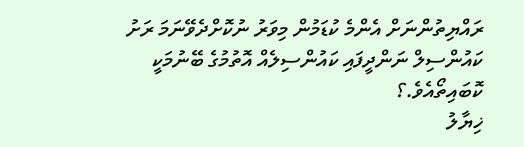ރައްޔިތުންނަށް އެންމެ ކުޑަމުން މިވަރު ނުކޮށްދެވޭނަމަ ރަށު ކައުންސިލް ނަންދީފައި ކައުންސިލެއް އޮތުމުގެ ބޭނުމަކީ ކޮބައިތޯއެވެ.؟
ޚިޔާލު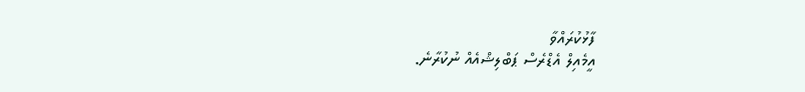ފާޅުކުރައްވާ
އީމެއިލް އެޑްރެސް ޕަބްލިޝްއެއް ނުކުރާނެ.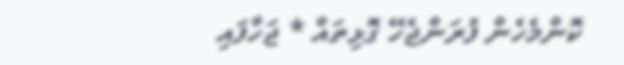ކޮންމެހެން ފުރަންޖެހޭ ގޮޅިތައް * ޖަހާފައި